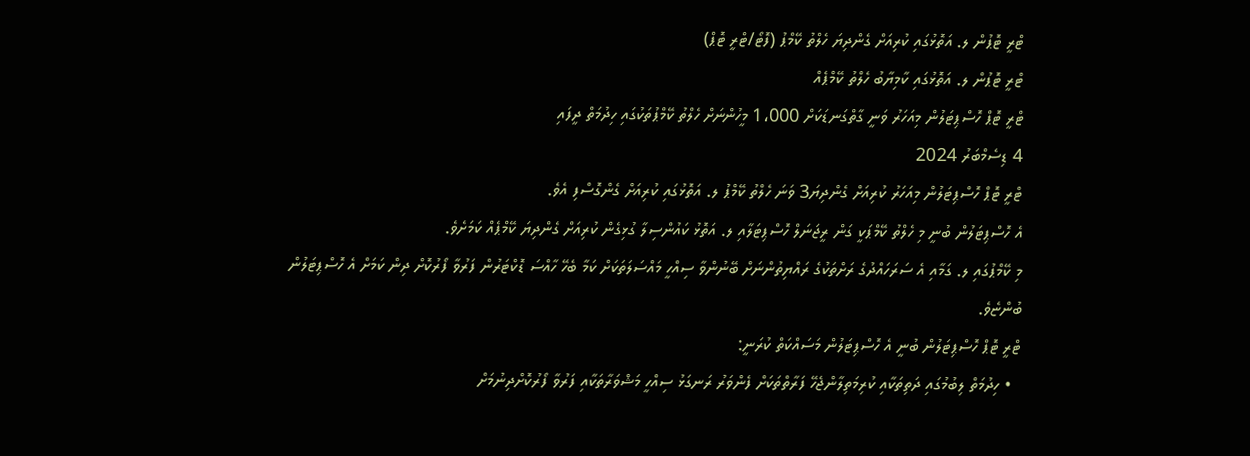ޓްރީ ޓޮޕުން ލ. އަތޮޅުގައި ކުރިއަށް ގެންދިޔަ ހެލްތު ކޭމްޕު (ފޮޓޯ/ޓްރީ ޓޮޕް)
ޓްރީ ޓޮޕުން ލ. އަތޮޅުގައި ކާމިޔާބު ހެލްތު ކޭމްޕެއް
ޓްރީ ޓޮޕް ހޮސްޕިޓަލުން މިއަހަރު ވަނީ ގާތްގަނޑަކަށް 1،000 މީހުންނަށް ހެލްތު ކޭމްޕުތަކުގައި ހިދުމަތް ދީފައި
4 ޑިސެމްބަރު 2024
ޓްރީ ޓޮޕް ހޮސްޕިޓަލުން މިއަހަރު ކުރިއަށް ގެންދިޔަ3 ވަނަ ހެލްތު ކޭމްޕު ލ. އަތޮޅުގައި ކުރިއަށް ގެންގޮސްފި އެވެ.
އެ ހޮސްޕިޓަލުން ބުނީ މި ހެލްތު ކޭމްޕަކީ ގަން ރީޖަނަލް ހޮސްޕިޓަލާއި ލ. އަތޮޅު ކައުންސިލާ ގުޅިގެން ކުރިއަށް ގެންދިޔަ ކޭމްޕެއް ކަމަށެވެ.
މި ކޭމްޕުގައި ލ. ގަމާއި އެ ސަރަހައްދުގެ ރަށްތަކުގެ ރައްޔިތުންނަށް ބޭނުންވާ ސިއްހީ މައްސަލަތަކަށް ކަމާ ބެހޭ ހާއްސަ ޑޮކްޓަރުން ފަރުވާ ފޯރުކޮށް ދިން ކަމަށް އެ ހޮސްޕިޓަލުން ބުންޏެވެ.
ޓްރީ ޓޮޕް ހޮސްޕިޓަލުން ބުނީ އެ ހޮސްޕިޓަލުން މަސައްކަތް ކުރަނީ:
  • ހިދުމަތް ލިބުމުގައި ދަތިތަކާއި ކުރިމަތިލާންޖެހޭ ފަރާތްތަކަށް ފެންވަރު ރަނގަޅު ސިއްހީ މަޝްވަރާތަކާއި ފަރުވާ ފޯރުކޮށްދިނުމަށް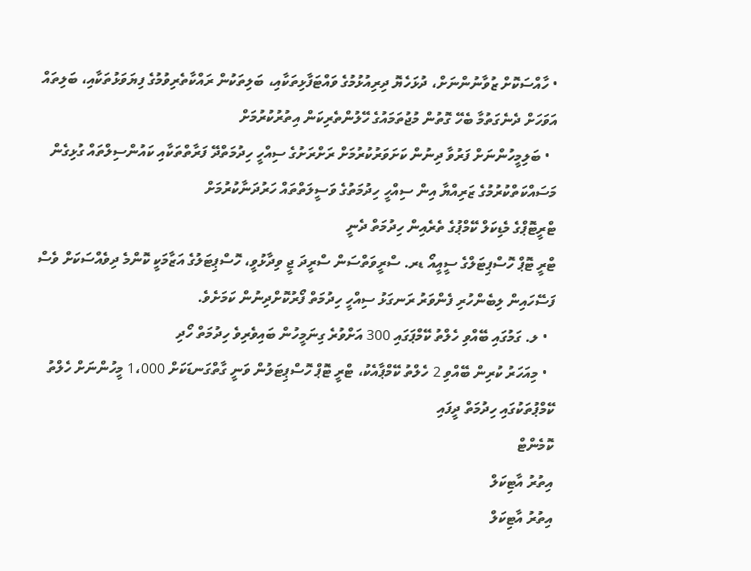• ހާއްސަކޮށް ޒުވާނުންނަށް، ދުޅަހެޔޮ ދިރިއުޅުމުގެ ވައްޓަފާޅިތަކާއި، ބަލިތަކުން ރައްކާތެރިވުމުގެ ފިޔަވަޅުތަކާއި، ބަލިތައް އަވަހަށް ދެނެގަތުމާ ބެހޭ ގޮތުން މުޖުތަމައުގެ ހޭލުންތެރިކަން އިތުރުކުރުމަށް
  • ބަލިމީހުންނަށް ފަރުވާ ދިނުން ކަށަވަރުކުރުމަށް ރަށްރަށުގެ ސިއްހީ ހިދުމަތްދޭ ފަރާތްތަކާއި ކައުންސިލްތައް ގުޅިގެން މަސައްކަތްކުރުމުގެ ޒަރިއްޔާ އިން ސިއްހީ ހިދުމަތުގެ ވަސީލަތްތައް ހަރުދަނާކުރުމަށް
ޓްރީޓޮޕްގެ މެޑިކަލް ކޭމްޕުގެ ތެރެއިން ހިދުމަތް ދެނީ
ޓްރީ ޓޮޕް ހޮސްޕިޓަލްގެ ސީއީއޯ ޑރ. ސްރީވަތްސަން ސްރީދަ ޖީ ވިދާޅުވީ، ހޮސްޕިޓަލުގެ އަޒާމަކީ ކޮންމެ ދިވެއްސަކަށް ވެސް ފަސޭހައިން ލިބެންހުރި ފެންވަރު ރަނގަޅު ސިއްހީ ހިދުމަތް ފޯރުކޮށްދިނުން ކަމަށެވެ.
  • ލ. ގަމުގައި ބޭއްވި ހެލްތު ކޭމްޕަގައި 300 އަށްވުރެ ގިނަމީހުން ބައިވެރިވެ ހިދުމަތް ހޯދި
  • މިއަހަރު ކުރިން ބޭއްވި 2 ހެލްތު ކޭމްޕާއެކު، ޓްރީ ޓޮޕް ހޮސްޕިޓަލުން ވަނީ ގާތްގަނޑަކަށް 1،000 މީހުންނަށް ހެލްތު ކޭމްޕުތަކުގައި ހިދުމަތް ދީފައި
ކޮމެންޓް
އިތުރު އާޓިކަލް
އިތުރު އާޓިކަލް